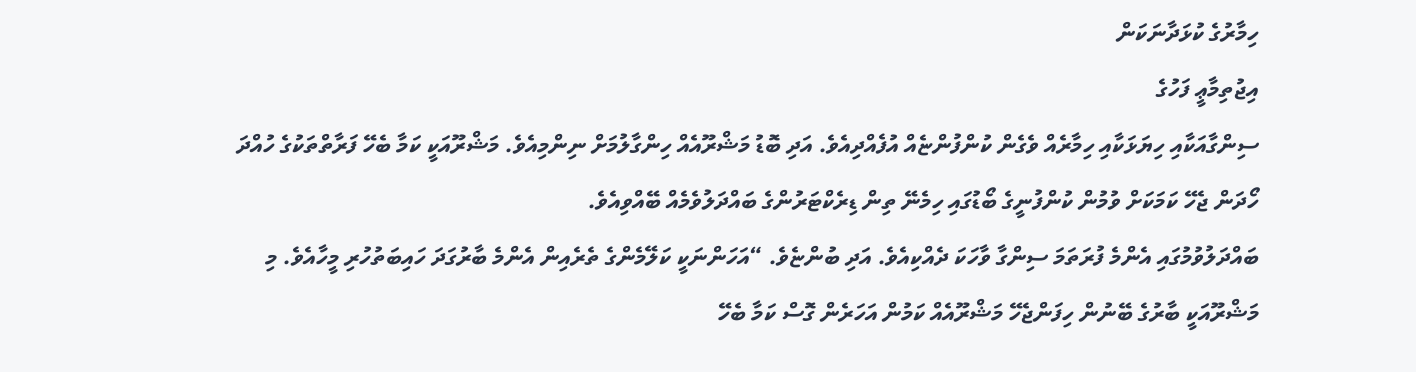ހިމާރުގެ ކުޅަދާނަކަން
އިޖުތިމާޢީ ފަހުގެ
ސިންގާއަކާއި ހިޔަޅަކާއި ހިމާރެއް ވެގެން ކުންފުންޏެއް އުފެއްދިއެވެ. އަދި ބޮޑު މަޝްރޫއެއް ހިންގާލުމަށް ނިންމިއެވެ. މަޝްރޫއަކީ ކަމާ ބެހޭ ފަރާތްތަކުގެ ހުއްދަ ހޯދަން ޖެހޭ ކަމަކަށް ވުމުން ކުންފުނީގެ ބޯޑުގައި ހިމެނޭ ތިން ޑިރެކްޓަރުންގެ ބައްދަލުވެމެއް ބޭއްވިއެވެ.
ބައްދަލުވުމުގައި އެންމެ ފުރަތަމަ ސިންގާ ވާހަކަ ދެއްކިއެވެ. އަދި ބުންޏެވެ. “އަހަންނަކީ ކަލޭމެންގެ ތެރެއިން އެންމެ ބާރުގަދަ ހައިބަތުހުރި މީހާއެވެ. މި މަޝްރޫއަކީ ބާރުގެ ބޭނުން ހިފަންޖެހޭ މަޝްރޫއެއް ކަމުން އަހަރެން ގޮސް ކަމާ ބެހޭ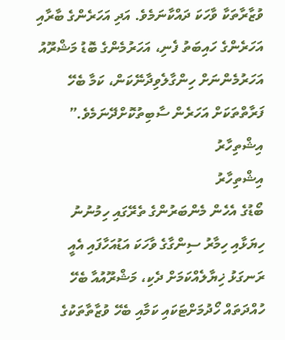ވުޒާރާތަކާ ވާހަކަ ދައްކާނަމެވެ. އަދި އަހަރެންގެ ބާރާއި އަހަރެންގެ ހައިބަތު ފެނި، އަހަރުމެންގެ ބޮޑު މަޝްރޫއު އަހަރުމެންނަށް ހިންގާލެވިދާނޭކަން، ކަމާ ބެހޭ ފަރާތްތަކަށް އަހަރެން ސާބިތުކޮށްދޭނަމެވެ.”
އިޝްތިހާރު
އިޝްތިހާރު
ބޯޑުގެ އެހެން މެންބަރުންގެ ތެރޭގައި ހިމުނުނު ހިޔަޅާއި ހިމާރު ސިންގާގެ ވާހަކަ އަޑުއަހާފައި އެއީ ރަނގަޅު ޚިޔާލެއްކަމަށް ދެކި، މަޝްރޫއުއާ ބެހޭ ހުއްދަތައް ހޯދުމަށްޓަކައި ކަމާއި ބެހޭ ވުޒާތާތަކުގެ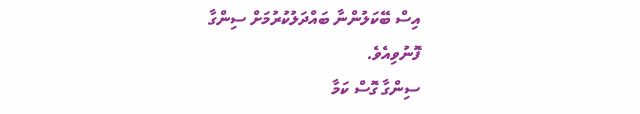އިސް ބޭކަލުންނާ ބައްދަލުކުރުމަށް ސިންގާ ފޮނުވިއެވެ.
ސިންގާ ގޮސް ކަމާ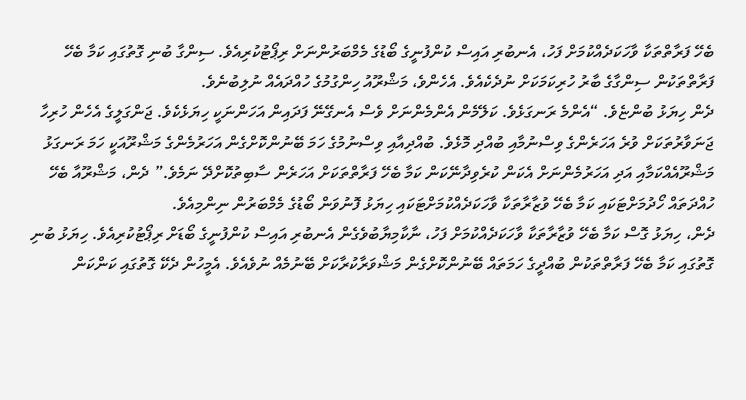ބެހޭ ފަރާތްތަކާ ވާހަކަދެއްކުމަށް ފަހު، އެނބުރި އައިސް ކުންފުނީގެ ބޯޑުގެ މެމްބަރުންނަށް ރިޕޯޓުކުރިއެވެ. ސިންގާ ބުނި ގޮތުގައި ކަމާ ބެހޭ ފަރާތްތަކުން ސިންގާގެ ބާރު ހުރިކަމަކަށް ނުދެކެއެވެ. އެހެންވެ، މަޝްރޫއު ހިންގުމުގެ ހުއްދައެއް ނުލިބުނެވެ.
ދެން ހިޔަޅު ބުންޏެވެ. “އެންމެ ރަނގަޅެވެ. ކަލޭމެން އެންމެންނަށް ވެސް އެނގޭނޭ ފަދައިން އަހަންނަކީ ހިޔަޅެކެވެ. ޖަންގަލީގެ އެހެން ހުރިހާ ޖަނަވާރުތަކަށް ވުރެ އަހަރެންގެ ވިސްނުމާއި ބުއްދި މޮޅެވެ. ބުއްދިއާއި ވިސްނުމުގެ ހަމަ ބޭނުންކޮށްގެން އަހަރުމެންގެ މަޝްރޫއަކީ ހަމަ ރަނގަޅު މަޝްރޫއެއްކަމާއި އަދި އަހަރުމެންނަށް އެކަން ކުރެވިދާނޭކަން ކަމާ ބެހޭ ފަރާތްތަކަށް އަހަރެން ސާބިތުކޮށްދޭ ނަމެވެ.” ދެން، މަޝްރޫއާ ބެހޭ ހުއްދަތައް ހޯދުމަށްޓަކައި ކަމާ ބެހޭ ވުޒާރާތަކާ ވާހަކަދެއްކުމަށްޓަކައި ހިޔަޅު ފޮނުވަން ބޯޑުގެ މެމްބަރުން ނިންމިއެވެ.
ދެން، ހިޔަޅު ގޮސް ކަމާ ބެހޭ ވުޒާރާތަކާ ވާހަކަދެއްކުމަށް ފަހު، ނާކާމިޔާބުވެގެން އެނބުރި އައިސް ކުންފުނީގެ ބޯޑަށް ރިޕޯޓުކުރިއެވެ. ހިޔަޅު ބުނި ގޮތުގައި ކަމާ ބެހޭ ފަރާތްތަކުން ބުއްދީގެ ހަމަތައް ބޭނުންކޮށްގެން މަޝްވަރާކުރާކަށް ބޭނުމެއް ނުވެއެވެ. އެމީހުން ދެކޭ ގޮތުގައި ކަންކަން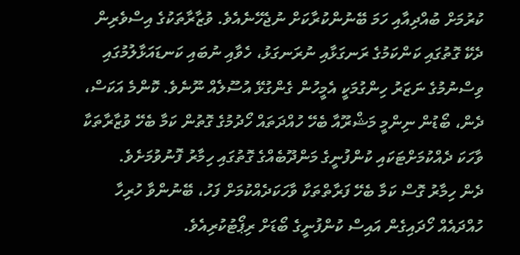ކުރުމަށް ބުއްދިއާއި ހަމަ ބޭނުންކުރާކަށް ނުޖެހޭނެއެވެ. ވުޒާރާތަކުގެ އިސްވެރިން ދެކޭ ގޮތުގައި ކަންކަމުގެ ރަނގަޅާއި ނުރަނގަޅު، ހެވާއި ނުބައި ކަނޑައަޅާލުމުގައި ވިސްނުމުގެ ނަޒަރު ހިންގުމަކީ އެމީހުން ގެންގުޅޭ އުސޫލެއް ނޫނެވެ. ކޮންމެ އަކަސް، ދެން، ބޯޑުން ނިންމީ މަޝްރޫއާ ބެހޭ ހުއްދަތައް ހޯދުމުގެ ގޮތުން ކަމާ ބެހޭ ވުޒާރާތަކާ ވާހަކަ ދެއްކުމަށްޓަކައި ކުންފުނީގެ މަންދޫބެއްގެ ގޮތުގައި ހިމާރު ފޮނުވުމަށެވެ.
ދެން ހިމާރު ގޮސް ކަމާ ބެހޭ ފަރާތްތަކާ ވާހަކަދެއްކުމަށް ފަހު، ބޭނުންވާ ހުރިހާ ހުއްދައެއް ހޯދައިގެން އައިސް ކުންފުނީގެ ބޯޑަށް ރިޕޯޓުކުރިއެވެ.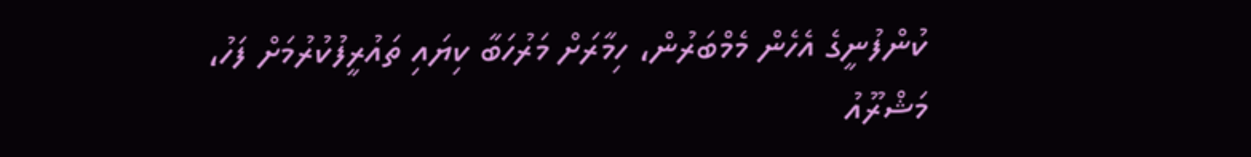ކުންފުނީގެ އެހެން މެމްބަރުން، ހިމާރަށް މަރުހަބާ ކިޔައި ތައުރީފުކުރުމަށް ފަހު، މަޝްރޫއު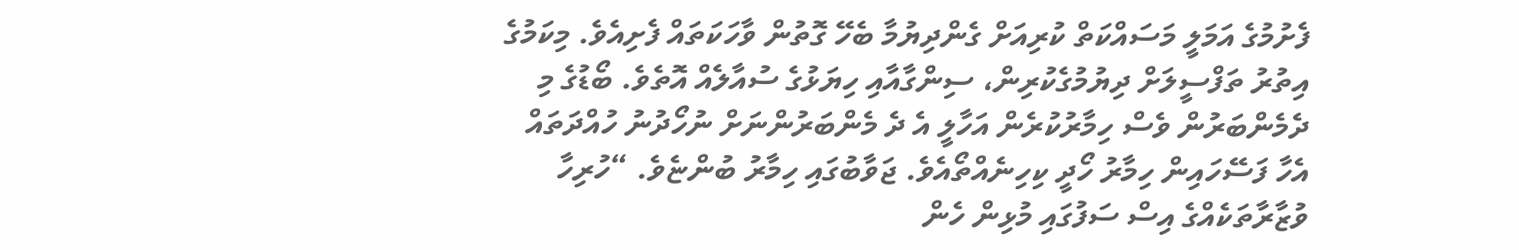ފެށުމުގެ އަމަލީ މަސައްކަތް ކުރިއަށް ގެންދިޔުމާ ބެހޭ ގޮތުން ވާހަކަތައް ފެށިއެވެ. މިކަމުގެ އިތުރު ތަފްސީލަށް ދިޔުމުގެކުރިން، ސިންގާއާއި ހިޔަޅުގެ ސުއާލެއް އޮތެވެ. ބޯޑުގެ މި ދެމެންބަރުން ވެސް ހިމާރުކުރެން އަހާލީ އެ ދެ މެންބަރުންނަށް ނުހޯދުނު ހުއްދަތައް އެހާ ފަސޭހައިން ހިމާރު ހޯދީ ކިހިނެއްތޯއެވެ. ޖަވާބުގައި ހިމާރު ބުންޏެވެ. “ހުރިހާ ވުޒާރާތަކެއްގެ އިސް ސަފުގައި މުޅިން ހެން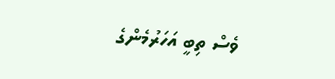ވެސް ތިބީ އަހަރުމެންގެ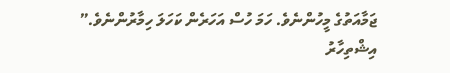ޖަމާއަތުގެ މީހުންނެވެ. ހަމަ ހުސް އަހަރެން ކަހަލަ ހިމާރުންނެވެ.”
އިޝްތިހާރު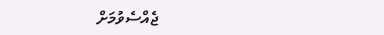ޖެއްސެވުމަށް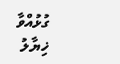ގުޅުއްވާ
ޚިޔާލު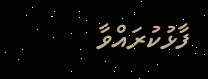ފާޅުކުރައްވާ